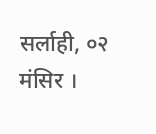सर्लाही, ०२ मंसिर ।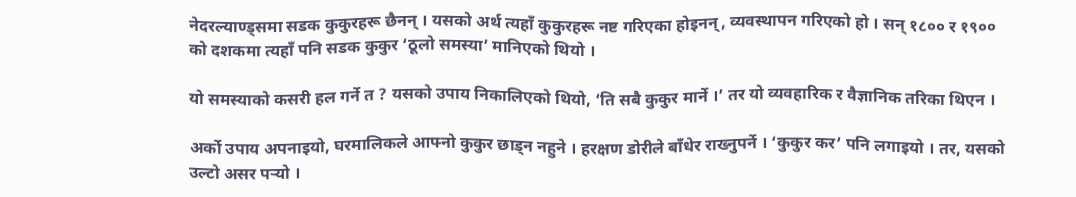नेदरल्याण्ड्समा सडक कुकुरहरू छैनन् । यसको अर्थ त्यहाँ कुकुरहरू नष्ट गरिएका होइनन्, व्यवस्थापन गरिएको हो । सन् १८०० र १९०० को दशकमा त्यहाँ पनि सडक कुकुर ‘ठूलो समस्या’ मानिएको थियो ।

यो समस्याको कसरी हल गर्ने त ? यसको उपाय निकालिएको थियो, ‘ति सबै कुकुर मार्ने ।’ तर यो व्यवहारिक र वैज्ञानिक तरिका थिएन ।

अर्को उपाय अपनाइयो, घरमालिकले आफ्नो कुकुर छाड्न नहुने । हरक्षण डोरीले बाँधेर राख्नुपर्ने । ‘कुकुर कर’ पनि लगाइयो । तर, यसको उल्टो असर पर्‍यो ।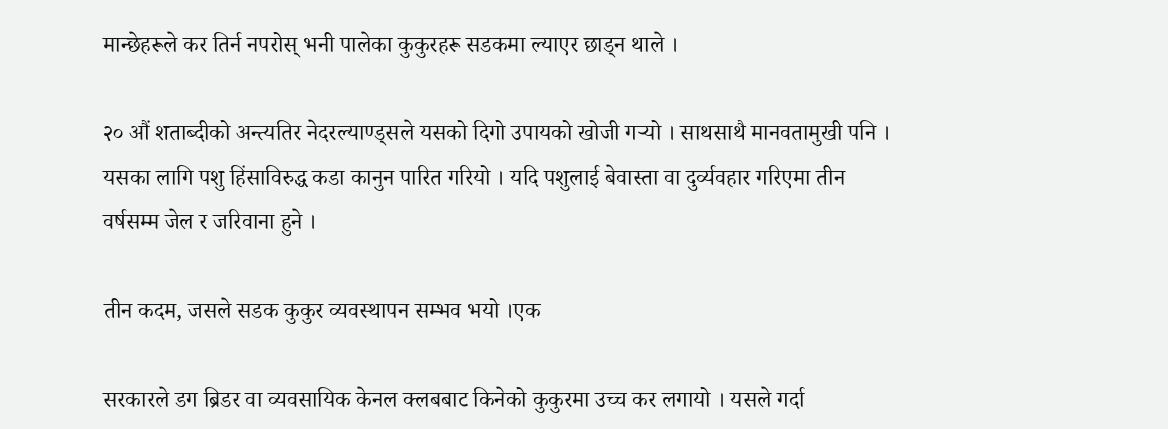मान्छेहरूले कर तिर्न नपरोस् भनी पालेका कुकुरहरू सडकमा ल्याएर छाड्न थाले ।

२० औं शताब्दीको अन्त्यतिर नेदरल्याण्ड्सले यसको दिगो उपायको खोजी गर्‍यो । साथसाथै मानवतामुखी पनि । यसका लागि पशु हिंसाविरुद्ध कडा कानुन पारित गरियो । यदि पशुलाई बेवास्ता वा दुर्व्यवहार गरिएमा तीन वर्षसम्म जेल र जरिवाना हुने ।

तीन कदम, जसले सडक कुकुर व्यवस्थापन सम्भव भयो ।एक

सरकारले डग ब्रिडर वा व्यवसायिक केनल क्लबबाट किनेको कुकुरमा उच्च कर लगायो । यसले गर्दा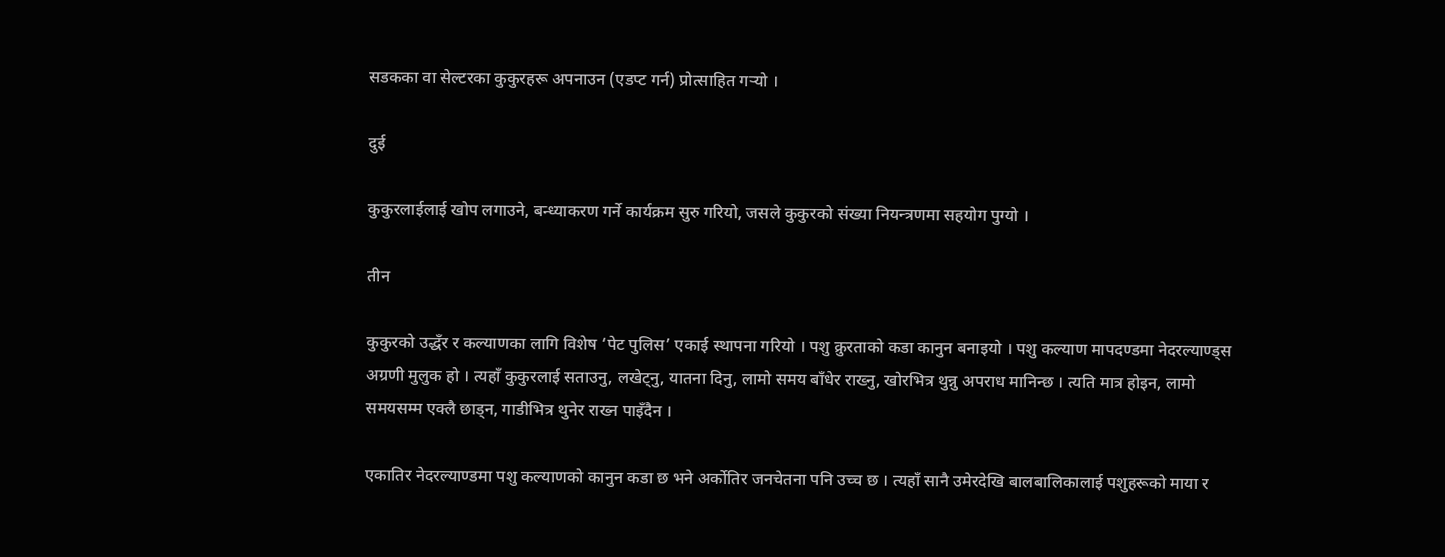सडकका वा सेल्टरका कुकुरहरू अपनाउन (एडप्ट गर्न) प्रोत्साहित गर्‍यो ।

दुई

कुकुरलाईलाई खोप लगाउने, बन्ध्याकरण गर्ने कार्यक्रम सुरु गरियो, जसले कुकुरको संख्या नियन्त्रणमा सहयोग पुग्यो ।

तीन

कुकुरको उद्धँर र कल्याणका लागि विशेष ‘पेट पुलिस’ एकाई स्थापना गरियो । पशु क्रुरताको कडा कानुन बनाइयो । पशु कल्याण मापदण्डमा नेदरल्याण्ड्स अग्रणी मुलुक हो । त्यहाँ कुकुरलाई सताउनु, लखेट्नु, यातना दिनु, लामो समय बाँधेर राख्नु, खोरभित्र थुन्नु अपराध मानिन्छ । त्यति मात्र होइन, लामो समयसम्म एक्लै छाड्न, गाडीभित्र थुनेर राख्न पाइँदैन ।

एकातिर नेदरल्याण्डमा पशु कल्याणको कानुन कडा छ भने अर्कोतिर जनचेतना पनि उच्च छ । त्यहाँ सानै उमेरदेखि बालबालिकालाई पशुहरूको माया र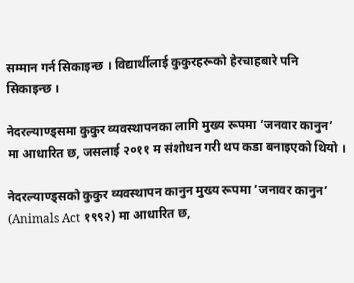सम्मान गर्न सिकाइन्छ । विद्यार्थीलाई कुकुरहरूको हेरचाहबारे पनि सिकाइन्छ ।

नेदरल्याण्ड्समा कुकुर व्यवस्थापनका लागि मुख्य रूपमा ‘जनवार कानुन’ मा आधारित छ, जसलाई २०११ म संशोधन गरी थप कडा बनाइएको थियो ।

नेदरल्याण्ड्सको कुकुर व्यवस्थापन कानुन मुख्य रूपमा ’जनावर कानुन’ (Animals Act १९९२) मा आधारित छ,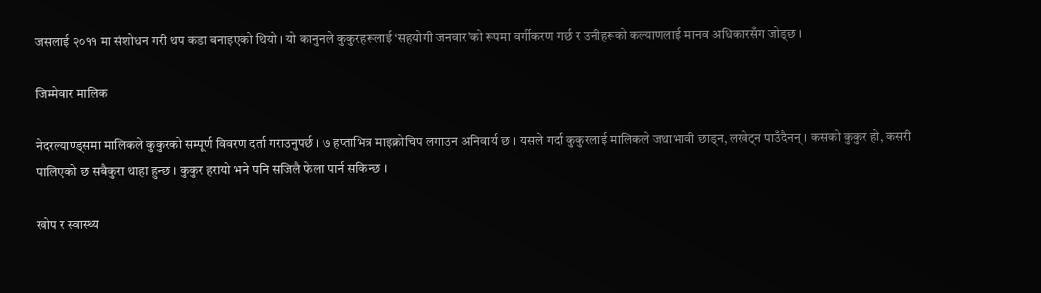जसलाई २०११ मा संशोधन गरी थप कडा बनाइएको थियो । यो कानुनले कुकुरहरूलाई ‘सहयोगी जनवार’को रूपमा वर्गीकरण गर्छ र उनीहरूको कल्याणलाई मानव अधिकारसँग जोड्छ ।

जिम्मेवार मालिक

नेदरल्याण्ड्समा मालिकले कुकुरको सम्पूर्ण विवरण दर्ता गराउनुपर्छ । ७ हप्ताभित्र माइक्रोचिप लगाउन अनिवार्य छ । यसले गर्दा कुकुरलाई मालिकले जथाभावी छाड्न, लखेट्न पाउँदैनन् । कसको कुकुर हो, कसरी पालिएको छ सबैकुरा थाहा हुन्छ । कुकुर हरायो भने पनि सजिलै फेला पार्न सकिन्छ ।

खोप र स्वास्थ्य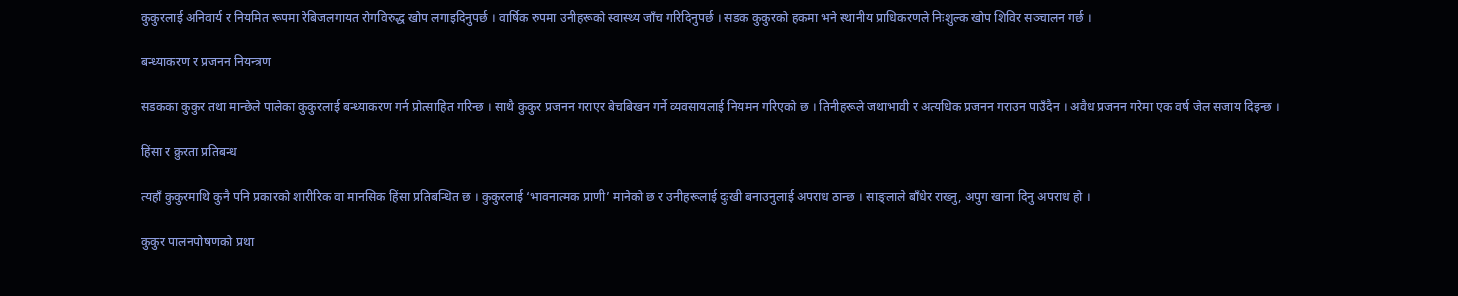कुकुरलाई अनिवार्य र नियमित रूपमा रेबिजलगायत रोगविरुद्ध खोप लगाइदिनुपर्छ । वार्षिक रुपमा उनीहरूको स्वास्थ्य जाँच गरिदिनुपर्छ । सडक कुकुरको हकमा भने स्थानीय प्राधिकरणले निःशुल्क खोप शिविर सञ्चालन गर्छ ।

बन्ध्याकरण र प्रजनन नियन्त्रण

सडकका कुकुर तथा मान्छेले पालेका कुकुरलाई बन्ध्याकरण गर्न प्रोत्साहित गरिन्छ । साथै कुकुर प्रजनन गराएर बेचबिखन गर्ने व्यवसायलाई नियमन गरिएको छ । तिनीहरूले जथाभावी र अत्यधिक प्रजनन गराउन पाउँदैन । अवैध प्रजनन गरेमा एक वर्ष जेल सजाय दिइन्छ ।

हिंसा र क्रुरता प्रतिबन्ध

त्यहाँ कुकुरमाथि कुनै पनि प्रकारको शारीरिक वा मानसिक हिंसा प्रतिबन्धित छ । कुकुरलाई ‘भावनात्मक प्राणी’ मानेको छ र उनीहरूलाई दुःखी बनाउनुलाई अपराध ठान्छ । साङ्लाले बाँधेर राख्नु, अपुग खाना दिनु अपराध हो ।

कुकुर पालनपोषणको प्रथा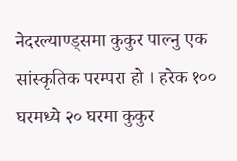नेदरल्याण्ड्समा कुकुर पाल्नु एक सांस्कृतिक परम्परा हो । हरेक १०० घरमध्ये २० घरमा कुकुर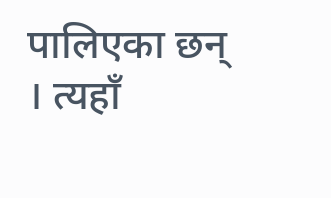पालिएका छन् । त्यहाँ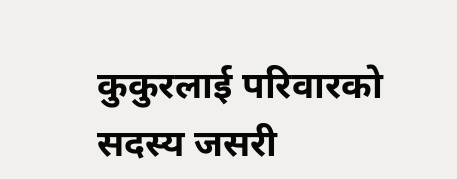कुकुरलाई परिवारको सदस्य जसरी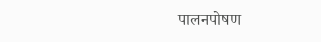पालनपोषण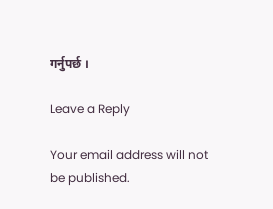गर्नुपर्छ ।

Leave a Reply

Your email address will not be published.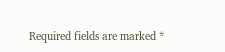Required fields are marked *